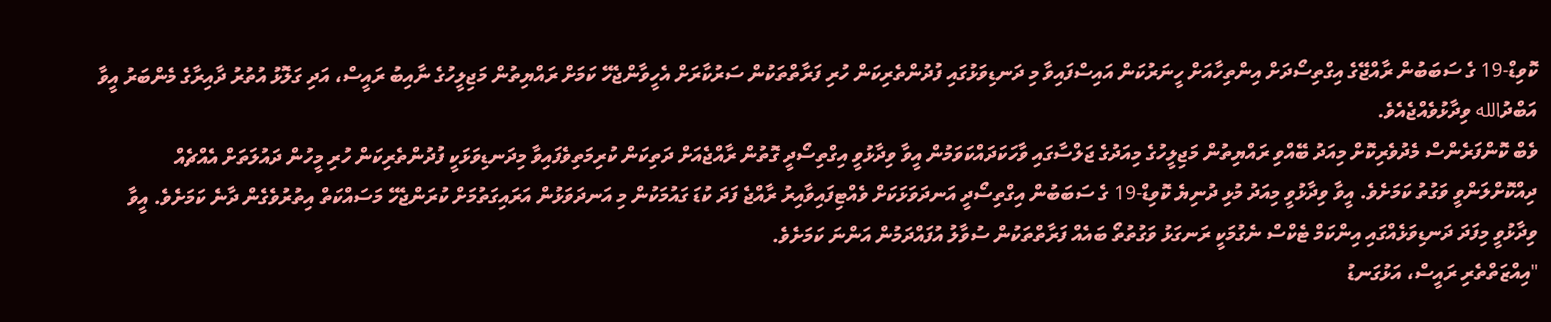ކޮވިޑް-19 ގެ ސަބަބުން ރާއްޖޭގެ އިގްތިސޯދަށް އިންތިހާއަށް ހީނަރުކަން އައިސްފައިވާ މި ދަނޑިވަޅުގައި ފުދުންތެރިކަން ހުރި ފަރާތްތަކުން ސަރުކާރަށް އެހީވާންޖެހޭ ކަމަށް ރައްޔިތުން މަޖިލީހުގެ ނާއިބު ރައީސް، އަދި ގަލޮޅު އުތުރު ދާއިރާގެ މެންބަރު އީވާ އަބްދުالله ވިދާޅުވެއްޖެއެވެ.
ވެބް ކޮންފަރެންސް މެދުވެރިކޮށް މިއަދު ބޭއްވި ރައްޔިތުން މަޖިލީހުގެ މިއަދުގެ ޖަލްސާގައި ވާހަކަދައްކަވަމުން އީވާ ވިދާޅުވީ އިގްތިސޯދީ ގޮތުން ރާއްޖެއަށް ދަތިކަން ކުރިމަތިވެފައިވާ މިދަނޑިވަޅަކީ ފުދުންތެރިކަން ހުރި މީހުން ދައުލަތަށް އެއްޗެއް ދިއްކޮށްލަންވީ ވަގުތު ކަމަށެވެ. އީވާ ވިދާޅުވީ މިއަދު މުޅި ދުނިޔެ ކޮވިޑް-19 ގެ ސަބަބުން އިގްތިސޯދީ އަނދަވަޅަކަށް ވެއްޓިފައިވާއިރު ރާއްޖެ ފަދަ ކުޑަ ގައުމަކުން މި އަނދަވަޅުން އަރައިގަތުމަށް ކުރަންޖެހޭ މަސައްކަތް އިތުރުވެގެން ދާނެ ކަމަށެވެ. އީވާ ވިދާޅުވީ މިފަދަ ދަނޑިވަޅެއްގައި އިންކަމް ޓެކްސް ނެގުމަކީ ރަނގަޅު ވަގުތުތޯ ބައެއް ފަރާތްތަކުން ސުވާލު އުފައްދަމުން އަންނަ ކަމަށެވެ.
"އިއްޒަތްތެރި ރައީސް، އަޅުގަނޑު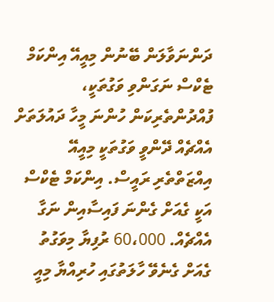ދަންނަވާލަން ބޭނުން މިއީއޭ އިންކަމް ޓެކްސް ނަގަންވި ވަގުތަކީ، ފުއްދުންތެރިކަން ހުންނަ މީހާ ދައުލަތަށް އެއްޗެއް ދޭންވީ ވަގުތަކީ މިއީއޭ އިއްޒަތްތެރި ރައީސް. އިންކަމް ޓެކްސް އަކީ ގެއަށް ގެންނަ ފައިސާއިން ނަގާ އެއްޗެއް. 60،000 ރުފިޔާ މިވަގުތު ގެއަށް ގެނެވޭ ހާލަތުގައި ހުރިއްޔާ މިއީ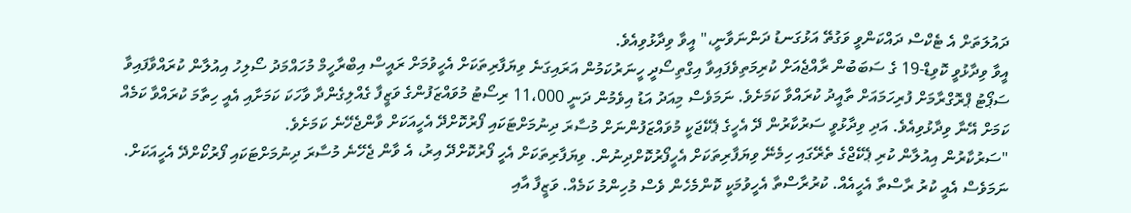ދައުލަތަށް އެ ޓެކްސް ދައްކަންވީ ވަގުތޭ އަޅުގަނޑު ދަންނަވާނީ،" އީވާ ވިދާޅުވިއެވެ.
އީވާ ވިދާޅުވީ ކޮވިޑް-19 ގެ ސަބަބުން ރާއްޖެއަށް ކުރިމަތިވެފައިވާ އިގްތިސޯދީ ހީނަރުކަމުން އަރައިގަނެ ވިޔަފާރިތަކަށް އެހީވުމަށް ރައީސް އިބްރާހީމް މުހައްމަދު ސޯލިހު އިއުލާން ކުރައްވާފައިވާ ސަޕޯޓު ޕްރޮގްރާމަށް ފުރިހަމައަށް ތާއީދު ކުރައްވާ ކަމަށެވެ. ނަމަވެސް މިއަދު އަޑު އިވެމުން ދަނީ 11،000 ރިސޯޓު މުވައްޒަފުންގެ ވަޒީފާ ގެއްލިގެންދާ ވާހަކަ ކަމަށާއި އެއީ ހިތާމަ ކުރައްވާ ކަމެއް ކަމަށް އޭނާ ވިދާޅުވިއެވެ. އަދި ވިދާޅުވީ ސަރުކާރުން ދޭ އެހީގެ ޕެކޭޖަކީ މުވައްޒަފުންނަށް މުސާރަ ދިނުމަށްޓަކައި ފޯރުކޮށްދޭ އެހީއަކަށް ވާންޖެހޭނެ ކަމަށެވެ.
"ސަރުކާރުން އިއުލާން ކުރި ޕެކޭޖްގެ ތެރޭގައި ހިމެނޭ ވިޔަފާރިތަކަށް އެހީފޯރުކޮށްދިނުން. ވިޔަފާރިތަކަށް އެހީ ފޯރުކޮށްދޭ އިރު، އެ ވާން ޖެހޭނެ މުސާރަ ދިނުމަށްޓަކައި ފޯރުކޯށްދޭ އެހީއަކަށް. ނަމަވެސް އެއީ ކުރު ރާސްތާ އެހީއެއް. ކުރުރާސްތާ އެހީވުމަކީ ކޮންމެހެން ވެސް މުހިންމު ކަމެއް. ވަޒީފާ އާއި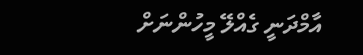އާމްދަނީ ގެއްލޭ މީހުންނަށް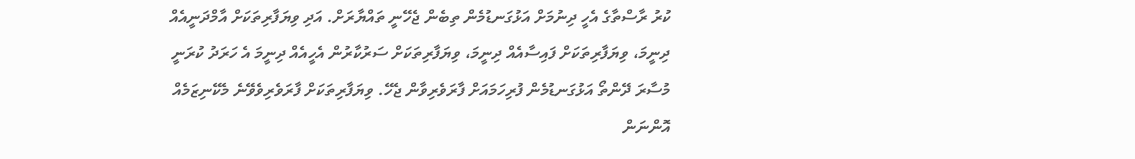ކުރު ރާސްތާގެ އެހީ ދިނުމަށް އަޅުގަނޑުމެން ތިބެން ޖެހޭނީ ތައްޔާރަށް. އަދި ވިޔަފާރިތަކަށް އާމްދަނީއެއް ދިނީމަ، ވިޔަފާރިތަކަށް ފައިސާއެއް ދިނީމަ، ވިޔަފާރިތަކަށް ސަރުކާރުން އެހީއެއް ދިނީމަ އެ ހަރަދު ކުރަނީ މުސާރަ ދޭންތޯ އަޅުގަނޑުމެން ފުރިހަމައަށް ފާރަވެރިވާން ޖެހޭ. ވިޔަފާރިތަކަށް ފާރަވެރިވެވޭނެ މެކޭނިޒަމެއް އޮންނަން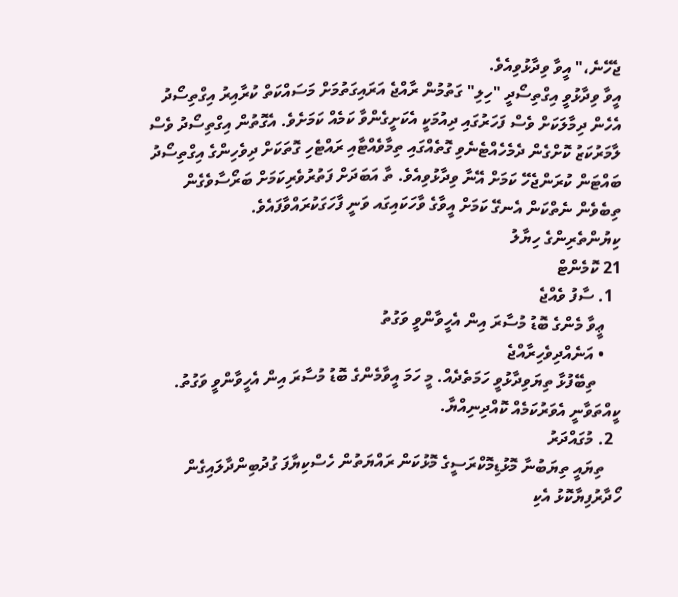ޖެހޭނެ،" އީވާ ވިދާޅުވިއެވެ.
އީވާ ވިދާޅުވީ އިގްތިސޯދީ "ހިލި" ގަތުމުން ރާއްޖެ އަރައިގަތުމަށް މަސައްކަތް ކުރާއިރު އިގްތިސޯދު އެހެން ދިމާލަކަށް ވެސް ފަހަރުގައި ދިއުމަކީ އެކަށީގެންވާ ކަމެއް ކަމަށެވެ. އެގޮތުން އިގްތިސޯދު ވެސް ލާމަރުކަޒު ކޮށްގެން ދެމެހެއްޓެނެވި ގޮތެއްގައި ތިމާވެއްޓާއި ރައްޓެހި ގޮތަކަށް ދިވެހިންގެ އިގްތިސޯދު ބައްޓަން ކުރަންޖެހޭ ކަމަށް އޭނާ ވިދާޅުވިއެވެ. ތާ އަބަދަށް ފަތުރުވެރިކަމަށް ބަރޯސާވެގެން ތިބެވެން ނެތްކަން އެނގޭ ކަމަށް އީވާގެ ވާހަކައިގައ ވަނީ ފާހަގަކުރައްވާފައެވެ.
ކިޔުންތެރިންގެ ހިޔާލު
21 ކޮމެންޓް
  1. ސާފު ވެއްޖެ
    ޢީވާ މެންގެ ބޮޑު މުސާރަ އިން އެހީވާންވީ ވަގުތު
    • އަނެއްދިވެހިރާއްޖެ
      ތިބޭފުޅާ ތިޔަވިދާޅުވީ ހަމަތެދެއް. މީ ހަމަ އީވާމެންގެ ބޮޑު މުސާރަ އިން އެހީވާންވީ ވަގުތު. ކީއްތަވާނީ އެވަރުކަމެއް ކޮއްދިނިއްޔާ.
  2. މުގައްދަރު
    ތިޔައީ ތިޔަބުނާ މޮޅުޑިމޮކްރަސީގެ މޮޅުކަން ރައްޔަތުން ހެސްކިޔާފަ ގުދުބިންދާލައިގެން ހޯދާރުފިޔާކޮޅު އެކި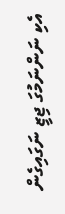އެކި ނަންނަމުގަ ޖިޒީ ނަގައިގެން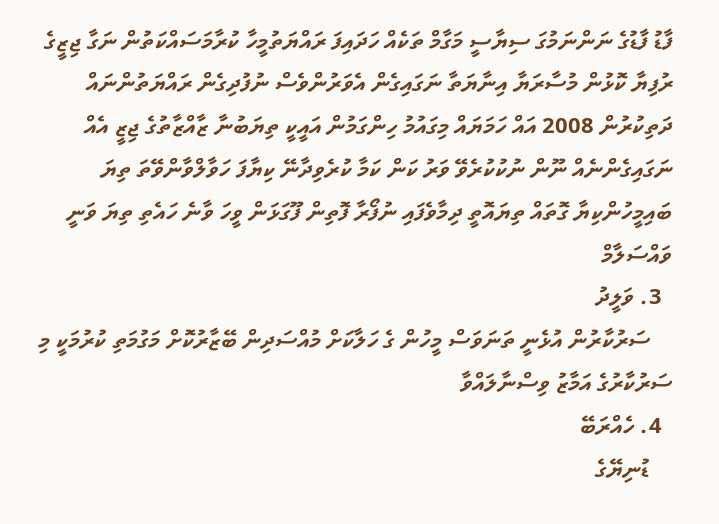ފާޑު ފާޑުގެ ނަންނަމުގަ ސިޔާސީ މަގާމް ތަކެއް ހަދައިފަ ރައްޔަތުމީހާ ކުރާމަސައްކަތުން ނަގާ ޖިޒީގެ ރުފިޔާ ކޮޅުން މުސާރަޔާ އިނާޔަތާ ނަގައިގެން އެވަރުންވެސް ނުފުދިގެން ރައްޔަތުންނައް ދަތިކުރުން 2008 އައް ހަމަޔައް މިގައުމު ހިންގަމުން އައީކީ ތިޔަބުނާ ޒާއްޒާތުގެ ޖިޒީ އެއް ނަގައިގެންނެއް ނޫން ނުކުކުރެވޭ ވަރު ކަން ކަމާ ކުރެވިދާނޭ ކިޔާފަ ހަވާލްވާންވޭތަ ތިޔަ ބައިމީހުންކިޔާ ގޮތައް ތިޔައޮތީ ދިމާވެފައި ނުފޯރާ ފޮތިން ފޫގަޅަން ވީހަ ވާނެ ހައެތި ތިޔަ ވަނީ ވައްސަލާމް
  3. ވަލީދު
    ސަރުކާރުން އުޅެނީ ތަނަވަސް މީހުން ގެ ހަލާކަށް މުއްސަދިން ބޭޒާރުކޮށް މަގުމަތި ކުރުމަކީ މި ސަރުކާރުގެ އަމާޒު ވިސްނާލައްވާ
  4. ހެއްރަބޭ
    ޑުނިޔޭގެ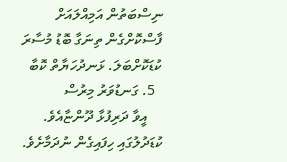ނިސްބަތުން އަމިއްލައަށް ފާސްކޮށްގެން ތިނަގާ ބޮޑު މުސާރަ ކުޑަކޮށްބަލަ. ޅަނދުހަޔާތް ކޮބާ
  5. ގަނޑުވަރު މިރުސް
    އީވާ ދަރިފުޅާ ދޫންޏާއެވެ. ކުޑަދުލުގައި ހިފައިގެން ނުދަމާށެވެ.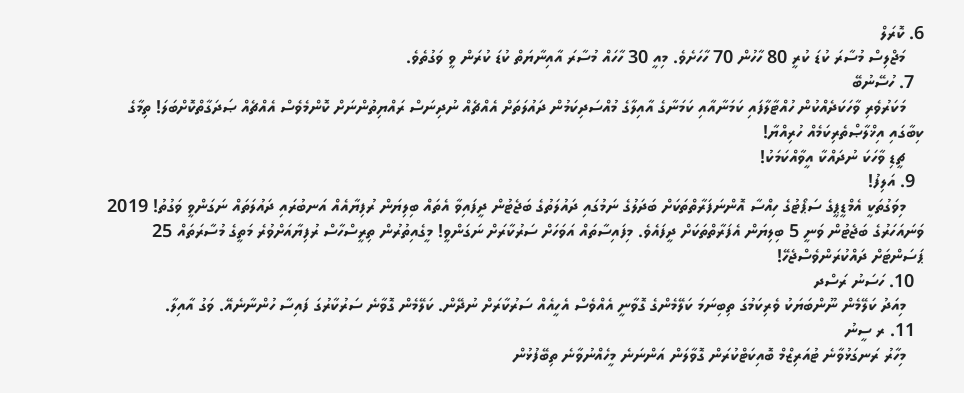6. ކޮރަލް
    މަޖްލިސް މުސާރަ ކުޑަ ކުރީ 80 ހާހުން 70 ހާހަށެވެ. މިއީ 30 ހާހައް މުސާރަ އާއިނާޔަތް ކުޑަ ކުރަން ވީ ވަގުތެވެ.
  7. ހުސޭނުބޭ
    މަކަރުވެރި ވާހަކަދެއްކުން ހުއްޓާލާފައި ކަމަނާއާއި ކަމަނާގެ އާއިލާގެ މުއްސަދިކަމުން ދައުލަތަށް އެއްޗެއް ނުދިނަސް ރައްޔިތުންނަށް ކޮންމެވެސް އެއްޗެއް ޞަދަގާތްކޮށްބަލަ! ތިމާގެ ކިބާގައި އިޚްލާޞްތެރިކަމެއް ހުރިއްޔާ!
    ޗީޑި ވާހަކަ ނުދައްކާ އީވާއްކަމަކު!
  9. އަލިފު!
    މިވަގުތަކީ އެމްޑީޕީގެ ސަޕޯޓުގެ ހިއްސާ އޮންނަފަރާތްތަކަށް ބަދަލުގެ ނަމުގައި ދައުލަތުގެ ބަޖެޓުން ދީފައިވާ އެތައް ބިލިޔަން ރުފިޔާއެއް އަނބުރައި ދައުލަތައް ނަގަންވީ ވަގުތު! 2019 ވަނައަހަރުގެ ބަޖެޓުން ވަނީ 5 ބިލިޔަން އެފަރާތްތަކަށް ދީފައެވެ. މިފައިސާތައް އަވަހަށް ސަރުކާރަށް ނަގަންވީ! މީގެއިތުރުން ތިރީސްހާސް ރުފިޔާއަށްވުރެ މަތީގެ މުސާރަތައް 25 ޕަސަންޓަށް ދައްކުރަންވެސްޖެހޭ!
  10. ހަސަނު ރަސްދ
    މިއަދު ކަލޭމެން ނޫންބަޔަކު ވެރިކަމުގަ ތިބިނަމަ ކަލޭމެންގެ ގޮވާނީ އެއްވެސް އެހީއެއް ސަރުކާރަށް ނުދޭން. ކަލޭމެން ގޮވާނެ ސަރުކާރުގަ ފައިސާ ހުންނާނެއޭ. ވަގު އާއިލާ.
  11. ރ ސީނު
    މިހާރު ރަނގަޅުވާނެ ޓުއަރިޒްމް ބޮއިކަޓްކުރަން ގޮވާލަން އަންނަނެ މީހެއްނުވާނެ ތިބޭފުޅުން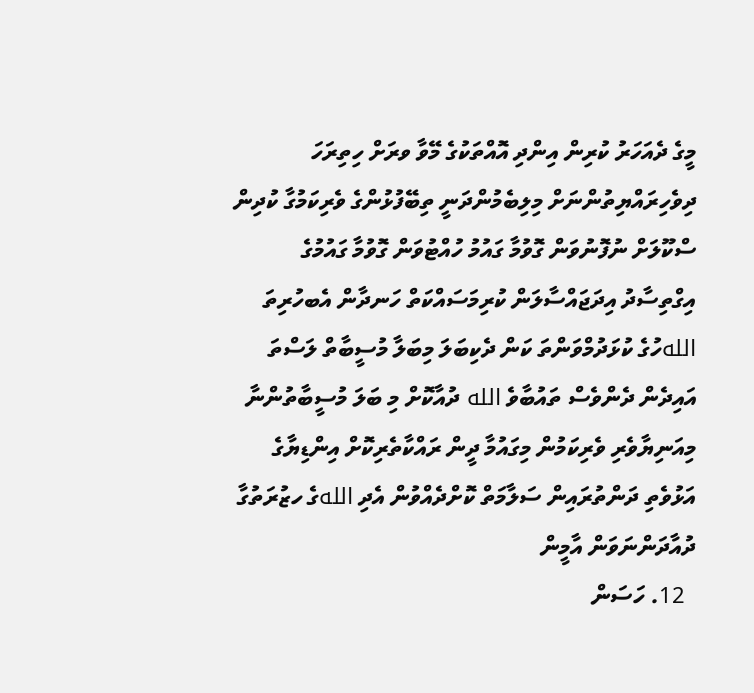މީގެ ދެއަހަރު ކުރިން އިންދި އޮއްތަކުގެ މޭވާ ވރަށް ހިތިރަހަ ދިވެހިރައްޔިތުންނަށް މިލިބެމުންދަނީ ތިބޭފުޅުންގެ ވެރިކަމުގާ ކުދިން ސްކޫލަށް ނުފޮނުވަން ގޮވުމާ ގައުމު ހުއްޓުވަން ގޮވުމާ ގައުމުގެ އިގްތިސާދު އިދަޖައްސާލަން ކުރިމަސައްކަތް ހަނދާން އެބހުރިތަ اللهހުގެ ކުޅަދުމްވަންތަ ކަން ދެކިބަލަ މިބަލާ މުސީބާތް ލަސްތަ އައިދެން ދެންވެސް ތައުބާވެ الله ދުއާކޮށް މި ބަލަ މުސީބާތުންނާ މިއަނިޔާވެރި ވެރިކަމުން މިގައުމާ ދީން ރައްކާތެރިކޮށް އިންޑިޔާގެ އަޅުވެތި ދަންތުރައިން ސަލާމަތް ކޮށްދެއްވުން އެދި اللهގެ ހޒުރަތުގާ ދުއާދަންނަވަން އާމީން
  12. ހަސަން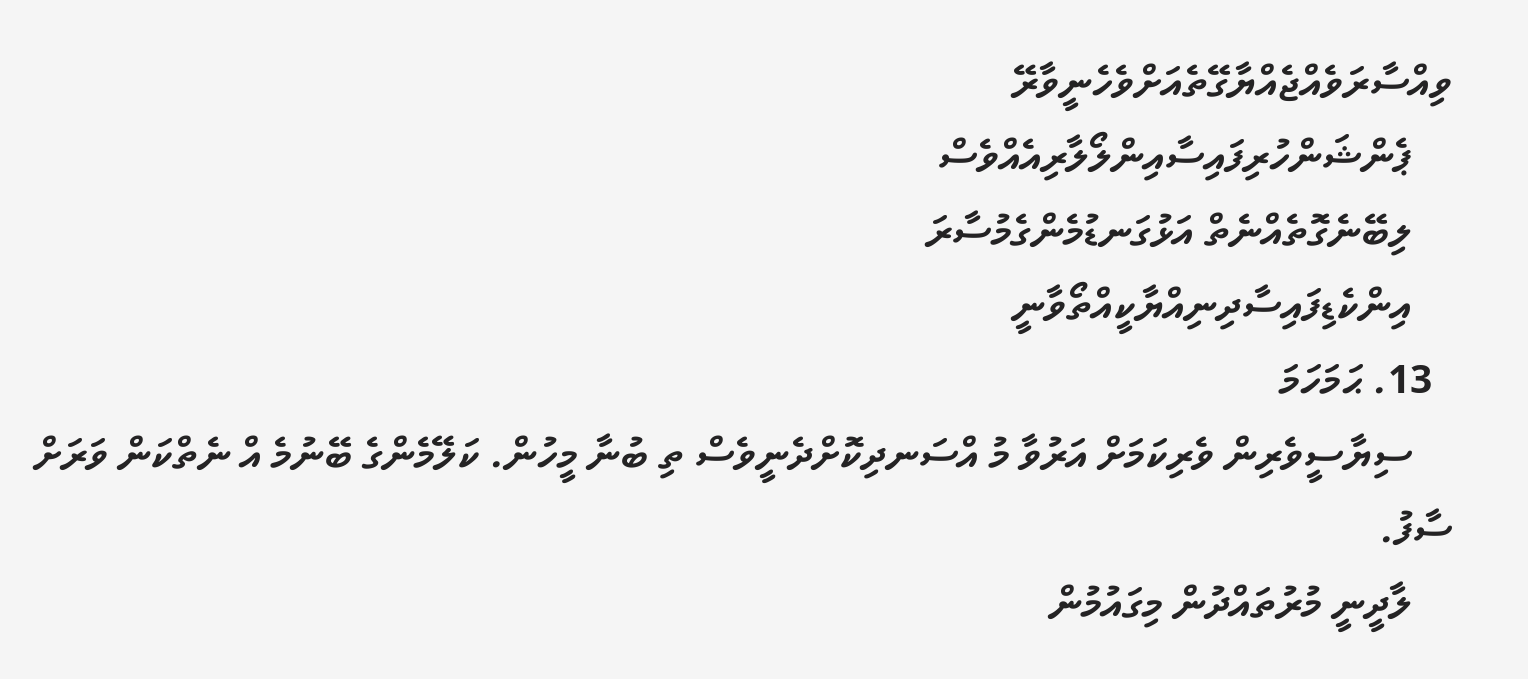ވިއްސާރަވެއްޖެއްޔާގޭތެއަށްވެހެނީވާރޭ
    ޕެންޝަންހުރިފައިސާއިންލޯލާރިއެއްވެސް
    ލިބޭނެގޮތެއްނެތް އަޅުގަނޑުމެންގެމުސާރަ
    އިންކެޑިފައިސާދިނިއްޔާކީއްތޯވާނީ
  13. ޙަމަހަމަ
    ސިޔާސީވެރިން ވެރިކަމަށް އަރުވާ މު އްސަނދިކޮށްދެނީވެސް ތި ބުނާ މީހުން. ކަލޭމެންގެ ބޭނުމެ އް ނެތްކަން ވަރަށް ސާފު.
    ލާދީނީ މުރުތައްދުން މިގައުމުން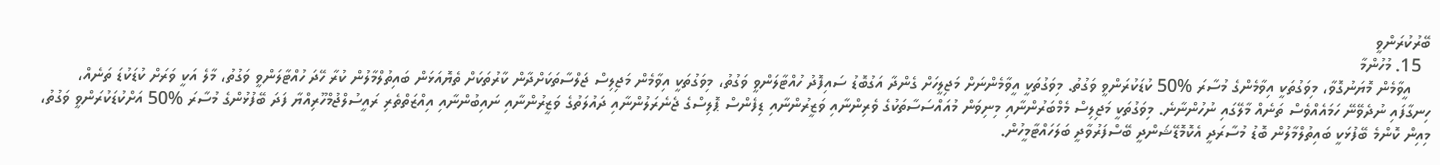ބޭރުކުރަންވީ
  15. މުހުންމާ
    އީވާމެން މޮޔަނުގޮވާ، މިވަގުތަކީ އިވާމެންގެ މުސާރަ %50 ކުޑަކުރަންވީ ވަގުތު. މިވަގުތަކީ އީވާމެންނަށް މަޖިލީހަށް ގެންދާ އަގުބޮޑު ސައިފޮދު ހުއްޓާލަންވީ ވަގުތު، މިވަގުތަކީ އިވާމެން މަޖިލިސް ޖަލްސާތަކަށްދާން ކާރުތަކަށް ތެޔޮއަޅަން ބައިތުލްމާލުން ކުރާ ހޭދަ ހުއްޓާލަންވީ ވަގުތު، މާލެ އަކީ ވަރަށް ކުޑަކުޑަ ތަނެއް، ހިނގާފައި ނުދެވޭނޭ ހަމައެއްވެސް ތަނެއް މާލޭގައި ނުހުންނާނެ. މިވަގުތަކީ މަޖިލިސް މެމްބަރުންނާއި މިނިވަން މުއައްސަސާތަކުގެ ވެރިންނާއި ވަޒީރުންނާއި ޑިފެންސް ޕޮލިސްގެ ޖެނެރަލުންނާއި ދައުލަތުގެ ވަޒީރުންނާއި ނައިބުންނާއި އިއްޒަތްތެރި ރައީސުލްޖުމްހޫރިއްޔާ ފަދަ ބޭފުޅުންގެ މުސާރަ %50 އަށްކުޑަކުރަންވީ ވަގުތު، މިއިން ކޮންމެ ބޭފުޅަކީ ބައިތުލްމާލުން ބޮޑު މުސާރަދީ އެކޮމޮޑޭޝަންދީ ބޭސްފަރުވާދީ ބަލަހައްޓާމީހުން.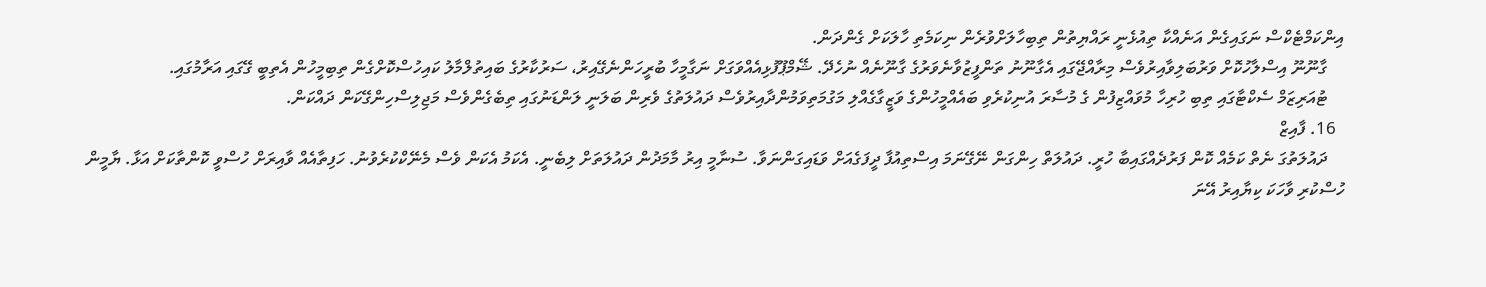އިންކަމްޓެކްސް ނަގައިގެން އަނެއްކާ ތިއުޅެނީ ރައްޔިތުން ތިބިހާލަށްވުރެން ނިކަމެތި ހާލަކަށް ގެންދަން.
    ގާނޫނޫ އިސްލާހުކޮށް ވަރުބަލިވާއިރުވެސް މިރާއްޖޭގައި އެގާނޫނު ތަންފީޒުވާނެވަރުގެ ގާނޫނެއް ނުހެދޭ. ޝޭމްޕޫފުޅިއެއްވަގަށް ނަގާމީހާ ބުރީހަންނެގޭއިރު، ސަރުކާރުގެ ބައިތުލްމާލު ކައިހުސްކޮށްގެން ތިބިމީހުން އެތިބީ ގޭގައި އަރާމުގައި.
    ޓުއަރިޒަމް ސެކްޓާގައި ތިބި ހުރިހާ މުވައްޒިފުން ގެ މުސާރަ އުނިކުރެވި ބައެއްމީހުންގެ ވަޒީގާގެއްލި މަގުމަތިވަމުންދާއިރުވެސް ދައުލަތުގެ ވެރިން ބަލަނީ ލަންޑަނުގައި ތިބެގެންވެސް މަޖިލިސްހިންގޭކަން ދައްކަން.
  16. ފާއިޒް
    ދައުލަތުގަ ނެތް ކަމެއް ކޮން ފަރުދެއްގައިބާ ހުރީ. ދައުލަތް ހިންގަން ނޭގޭނަމަ އިސްތިއުފާ ދީފަގެއަށް ވަޑައިގަންނަވާ. ސުނާމީ އިރު މާމަދުން ދައުލަތަށް ލިބެނީ. އެކަމު އެކަން ވެސް މެނޭކްކުރެވުނު. ހަފިތާއެއް ވާއިރަށް ހުސްވީ ކޮންތާކަށް އަޅާ. ޔާމީން ހުސްކުރި ވާހަކަ ކިޔާއިރު އޭނަ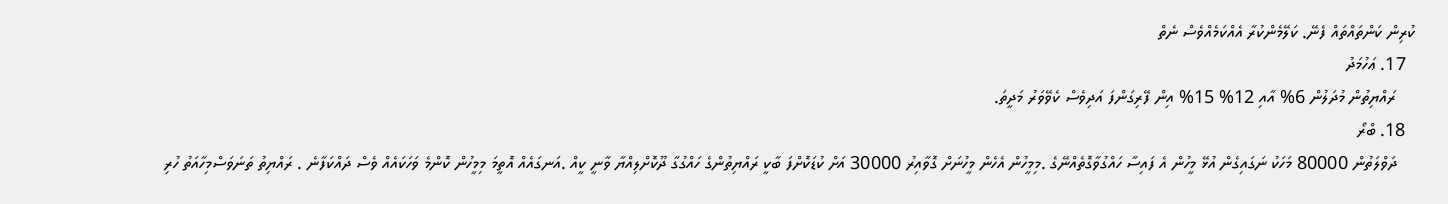ކުރިން ކަންތައްތައް ފެނޭ. ކަލޭމެންކުރާ އެއްކަމެއްވެސް ނެތް
  17. ޢަހުމަދު
    ރައްޔިތުން މުދަލުން 6% އާއި 12% 15% އިން ފޭރިގަންފަ އަދިވެސް ކެވޭވަރު މަދީތަ.
  18. ބްރޯ
    ދަވްލަތުން 80000 މަހަކު ނަގައިގެން އުޅޭ މީހުން އެ ފައިސާ ހައްގުވާގޮތެއްނޭގެ .މިމީހުން އެހެން މީހުނަށް ގޮވާއިރު 30000 އަށް ކުޑަކޮށްފަ ބާކީ ރައްޔިތުންގެ ހައްގުގާ ދޫކޮށްލިއްޔާ ވާނީ ކީއް .އަނގައެއް އޮތީމަ މިމީހުން ކޮންމެ ވަހަކައެއް ވެސް ދައްކަފާނެ . ރައްޔިތު ތަނަވަސްމިހާއަތު ހުރި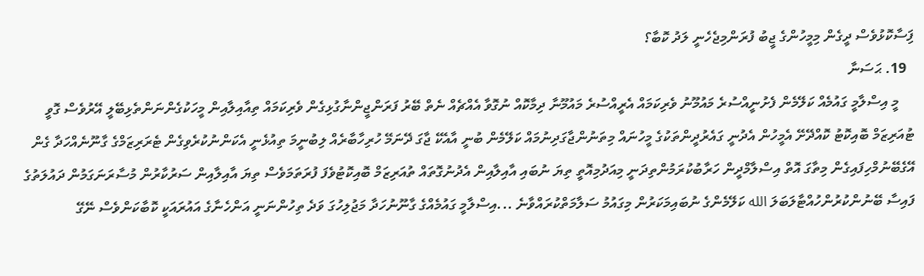ފަިސާކޮޅުވެސް ދީގެން މިމީހުންގެ ޖީބު ފުރަންމިޖެހެނީ ލަދު ކޮބާ؟
  19. ޙަސަނާ
    މީ އިސްލާމީ ގައުމެއް ކަލޭމެން ފެށުނީއްސުރެ މައުމޫނު ވެރިކަމައް އެރީއްސުރެ މައުމޫނާ ދިމާކޮއް ނުގޮވާ އެއްޗެއް ނެތް ބޭރު ފަރަންޖީންނާގުޅިގެން ވެރިކަމައް ތިއާއިލާއިން މީހަކުގެންނަންތެޅިބޭލީ އޭރުވެސް ގޮވީ ޓުއަރިޒަމް ބޮއިކޮޓު ކޮއްދޭށޭ އެމީހުން އެދުނީ ގައެރުދީންތަކުގެ މީހުނައް މިތަނުންޖާގަދިނުމައް ކަލޭމެން ބުނީ އާއެކޭ ޖާގަ ދޭނަމޭ ހުރިހާބާރެއް ލިބުނީމަ ތިއުޅެނީ އެކަންނުކުރެވިގެން ޓެރަރިޒަމްގެ ގާނޫނެއްހަދާ ގެން އޭގެބޭނުމްހިފައިގެން މިތާގަ އޮތް އިސްލާމްދީން ހަރާބުކުރަމުންތިދަނީ މިއަދުމިއޮތީ ތިޔަ ނުބައި އާއިލާއިން އެދުނުގޮތައް ތުއަރިޒަމް ބޮއިކޮޓުވެފަ ފުރަތަމަވެސް ތިޔަ އާއިލާއިން ސަރުކާރުން މުސާރަނަގަމުން ދައުލަތުގެ ފައިސާ ބޭނުންކުރުންހުއްޓާލަބަލަ الله ކަލޭމެންގެ ނުބައިމަކަރުން މިގައުމު ސަލާމަތްކުރައްވާނެ ...އިސްލާމީ ގައުމެއްގެ ގާނޫނުހަދާ މަޖުލިހުގަ ވަދެ ތިހުންނަނީ އަންހެނާގެ އައުރައަކީ ކޮބާކަންވެސް ނޭގޭ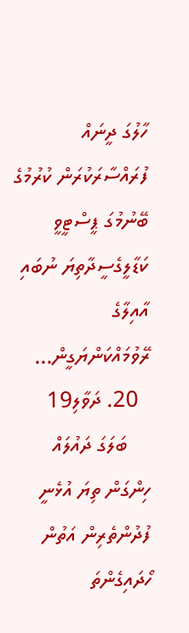ހާލުގަ ދީނައް ފުރައްސާރަކުރަން ކުރުމުގެ ބޭނުމުގަ ޕީސްޓީވީ ކަޑާލީގެސީދާތިޔަ ނުބައި އާއިލާގެ ރޭވުމައްކަންޔަގީން...
  20. ދަވާލި19
    ބަލަގަ ދައުލައް ހިންގަން ތިޔަ އުޅެނީ ފުދުންތެރިން އަތުން ހޯދައިގެންތަ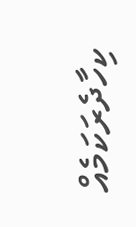ކިހާދެރަކަމެއް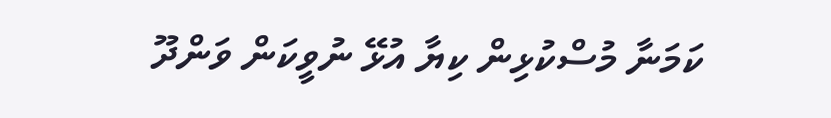ކަމަނާ މުސްކުޅިން ކިޔާ އުޅޭ ނުވީކަން ވަންދޫ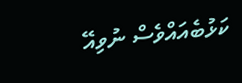ކަޅުބެއައްވެސް ނުވިއޭ